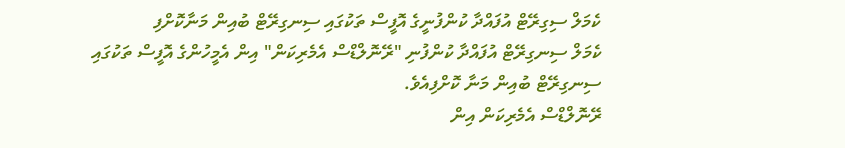ކެމަލް ސިގިރޭޓް އުފައްދާ ކުންފުނީގެ އޮފީސް ތަކުގައި ސިނގިރޭޓް ބުއިން މަނާކޮށްފި
ކެމަލް ސިނގިރޭޓް އުފައްދާ ކުންފުނި "ރޭނޮލްޑްސް އެމެރިކަން" އިން އެމީހުންގެ އޮފީސް ތަކުގައި ސިނގިރޭޓް ބުއިން މަނާ ކޮށްފިއެވެ.
ރޭނޮލްޑްސް އެމެރިކަން އިން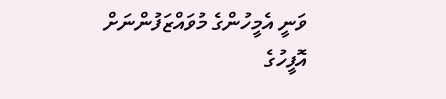ވަނީ އެމީހުންގެ މުވައްޒަފުންނަށް އޮފީހުގެ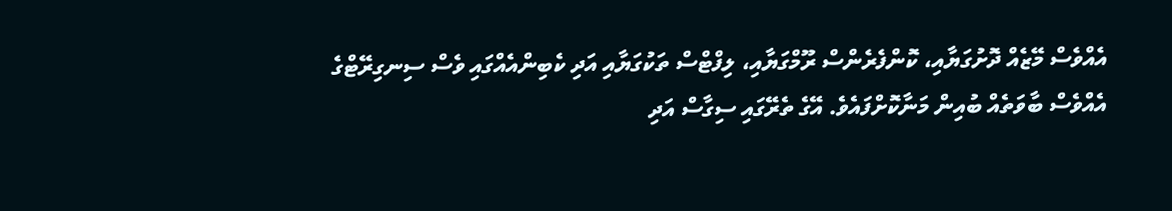އެއްވެސް މޭޒެއް ދޮށުގަޔާއި، ކޮންފެރެންސް ރޫމްގަޔާއި، ލިފްޓްސް ތަކުގަޔާއި އަދި ކެބިންއެއްގައި ވެސް ސިނގިރޭޓްގެ އެއްވެސް ބާވަތެއް ބުއިން މަނާކޮށްފައެވެ. އޭގެ ތެރޭގައި ސިގާސް އަދި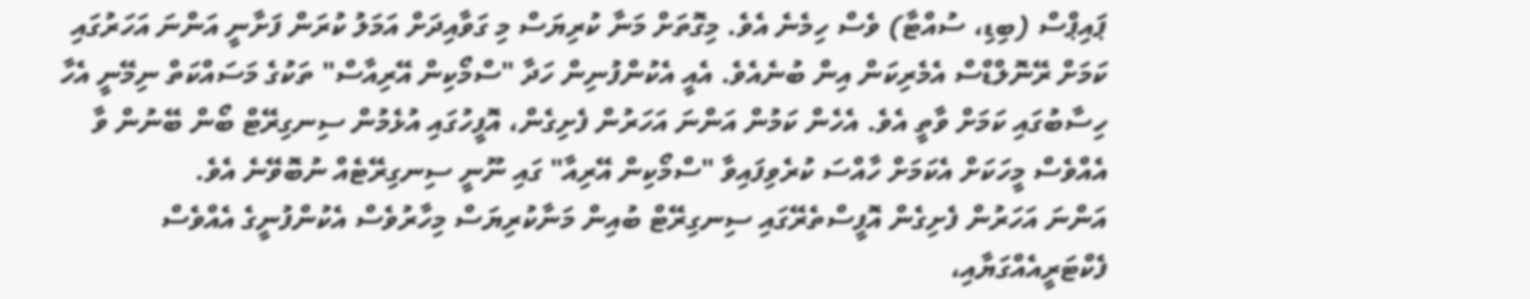ޕައިޕްސް (ބިޑި، ސުއްޓާ) ވެސް ހިމެނެ އެވެ. މިގޮތަށް މަނާ ކުރިޔަސް މި ގަވާއިދަށް އަމަލު ކުރަން ފަށާނީ އަންނަ އަހަރުގައި ކަމަށް ރޭނޮލްޑްސް އެމެރިކަން އިން ބުނެއެވެ. އެއީ އެކުންފުނިން ހަދާ "ސްމޯކިން އޭރިއާސް" ތަކުގެ މަސައްކަތް ނިމޭނީ އެހާ ހިސާބުގައި ކަމަށް ވާތީ އެވެ. އެހެން ކަމުން އަންނަ އަހަރުން ފެށިގެން، އޮފީހުގައި އުޅެމުން ސިނގިރޭޓް ބޯން ބޭނުން ވާ އެއްވެސް މީހަކަށް އެކަމަށް ހާއްސަ ކުރެވިފައިވާ "ސްމޯކިން އޭރިއާ" ގައި ނޫނީ ސިނގިރޭޓެއް ނުބޮވޭނެ އެވެ.
އަންނަ އަހަރުން ފެށިގެން އޮފީސްތެރޭގައި ސިނގިރޭޓް ބުއިން މަނާކުރިޔަސް މިހާރުވެސް އެކުންފުނީގެ އެއްވެސް ފެކްޓަރީއެއްގަޔާއި،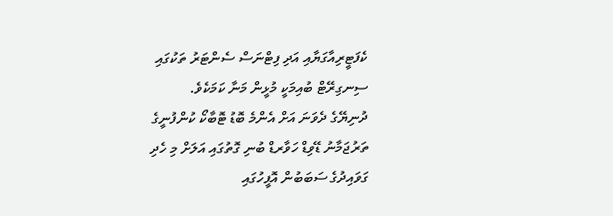ކެފަޓީރިއާގަޔާއި އަދި ފިޓްނަސް ސެންޓަރު ތަކުގައި ސިނގިރޭޓް ބުއިމަކީ މުޅީން މަނާ ކަމަކެވެ.
ދުނިޔޭގެ ދެވަނަ އަށް އެންމެ ބޮޑު ޓޮބާކޯ ކުންފުނީގެ ތަރުޖަމާނު ޑޭވިޑް ހަވާރޑް ބުނި ގޮތުގައި އަލަށް މި ހެދި ގަވައިދުގެ ސަބަބުން އޮފީހުގައި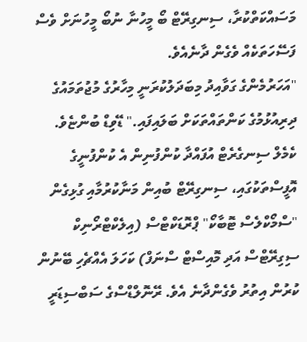މަސައްކަތްކުރާ، ސިނގިރޭޓް ބޯ މީހުނާ ނުބޯ މީހުނަށް ވެސް ފަސޭހަތަކެއް ވެގެން ދާނެއެވެ.
"އަހަރުމެންގެ ގަވާއިދު މިބަދަލުކުރަނީ މިހާރުގެ މުޖުތަމައުގެ ދިރިއުޅުމުގެ ކަންތައްތަކަށް ބަލައިފައި." ޑޭވިޑް ބުންޏެވެ.
ކެމެލް ސިނގެރެޓް އުފައްދާ ކުންފުނިން އެ ކުންފުނީގެ އޮފީސްތަކުގައި، ސިނގިރޭޓް ބުއިން މަނާކުރުމާއި ގުޅިގެން "ސްމޯކްލެސް ޓޮބާކޯ" ޕްރޮޑަކްޓްސް (އިލެކްޓްރޯނިކް ސިގިރޭޓްސް އަދި މޮއިސްޓް ސްނަފް) ކަހަލަ އެއްޗެހި ބޭނުން ކުރުން އިތުރު ވެގެންދާނެ އެވެ. ރޭނޮލްޑްސްގެ ސަބްސިޑަރީ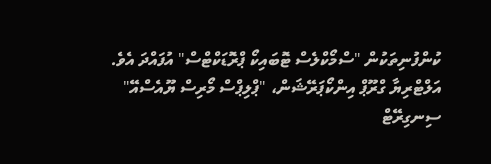ކުންފުނިތަކުން "ސްމޯކްލެސް ޓޮބައިކޯ ޕްރޮޑަކްޓްސް" އުފައްދަ އެވެ.
އަލްޓްރިޔާ ގްރޫޕް އިންކޯޕަރޭޝަން، "ޕްލިޕްސް މޯރިސް ޔޫއެސްއޭ" ސިނގިރޭޓް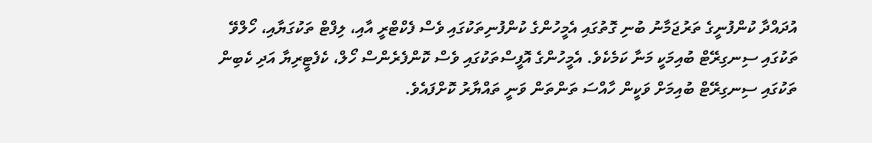އުދައްދާ ކުންފުނީގެ ތަރުޖަމާނު ބުނި ގޮތުގައި އެމީހުންގެ ކުންފުނިތަކުގައި ވެސް ފެކްޓްރީ އާއި، ލިފްޓް ތަކުގަޔާއި، ހޯލްވޭ ތަކުގައި ސިނގިރޭޓް ބުއިމަކީ މަނާ ކަމެކެވެ. އެމީހުންގެ އޮފީސްތަކުގައި ވެސް ކޮންފެރެންސް ހޯލް، ކެފެޓީރިޔާ އަދި ކެބިން ތަކުގައި ސިނގިރޭޓް ބުއިމަށް ވަކީން ހާއްސަ ތަންތަން ވަނީ ތައްޔާރު ކޮށްފައެވެ.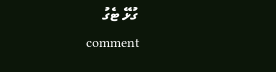ގުޅޭ ޓެގު
comment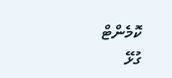ކޮމެންޓް
ގުޅޭ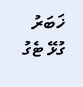ޚަބަރު
ގުޅޭ ޓެގު